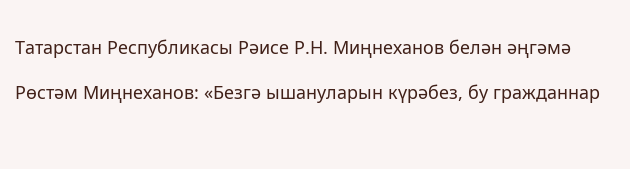Татарстан Республикасы Рәисе Р.Н. Миңнеханов белән әңгәмә

Рөстәм Миңнеханов: «Безгә ышануларын күрәбез, бу гражданнар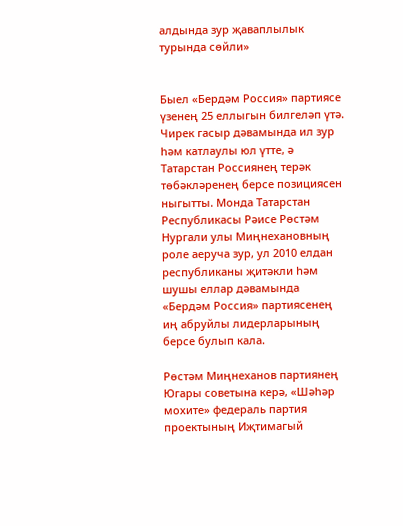алдында зур җаваплылык турында сөйли»


Быел «Бердәм Россия» партиясе үзенең 25 еллыгын билгеләп үтә. Чирек гасыр дәвамында ил зур һәм катлаулы юл үтте, ә Татарстан Россиянең терәк төбәкләренең берсе позициясен ныгытты. Монда Татарстан Республикасы Рәисе Рөстәм Нургали улы Миңнехановның роле аеруча зур, ул 2010 елдан республиканы җитәкли һәм шушы еллар дәвамында «Бердәм Россия» партиясенең иң абруйлы лидерларының берсе булып кала.

Рөстәм Миңнеханов партиянең Югары советына керә, «Шәһәр мохите» федераль партия проектының Иҗтимагый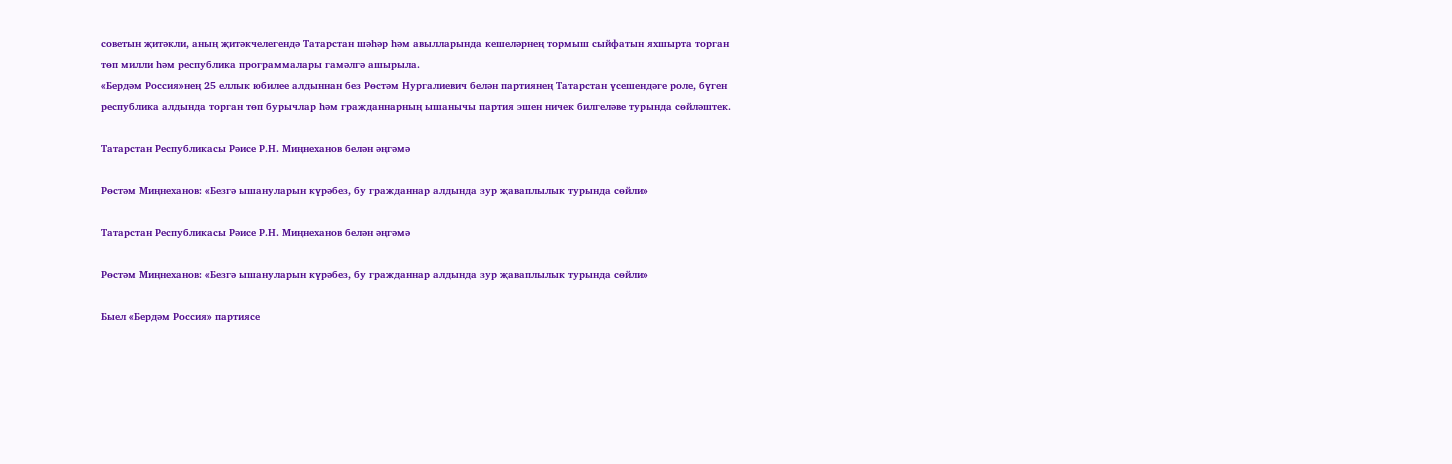советын җитәкли, аның җитәкчелегендә Татарстан шәһәр һәм авылларында кешеләрнең тормыш сыйфатын яхшырта торган төп милли һәм республика программалары гамәлгә ашырыла.
«Бердәм Россия»нең 25 еллык юбилее алдыннан без Рөстәм Нургалиевич белән партиянең Татарстан үсешендәге роле, бүген республика алдында торган төп бурычлар һәм гражданнарның ышанычы партия эшен ничек билгеләве турында сөйләштек.

Татарстан Республикасы Рәисе Р.Н. Миңнеханов белән әңгәмә

Рөстәм Миңнеханов: «Безгә ышануларын күрәбез, бу гражданнар алдында зур җаваплылык турында сөйли»

Татарстан Республикасы Рәисе Р.Н. Миңнеханов белән әңгәмә

Рөстәм Миңнеханов: «Безгә ышануларын күрәбез, бу гражданнар алдында зур җаваплылык турында сөйли»

Быел «Бердәм Россия» партиясе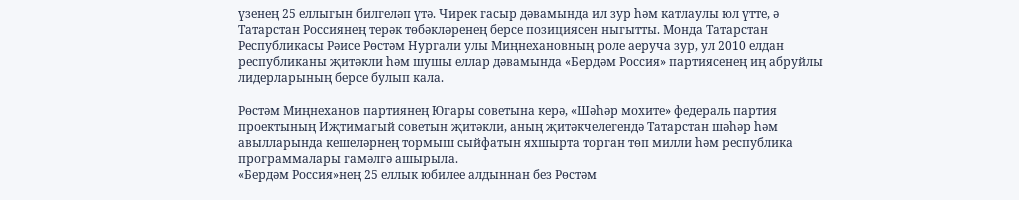үзенең 25 еллыгын билгеләп үтә. Чирек гасыр дәвамында ил зур һәм катлаулы юл үтте, ә Татарстан Россиянең терәк төбәкләренең берсе позициясен ныгытты. Монда Татарстан Республикасы Рәисе Рөстәм Нургали улы Миңнехановның роле аеруча зур, ул 2010 елдан республиканы җитәкли һәм шушы еллар дәвамында «Бердәм Россия» партиясенең иң абруйлы лидерларының берсе булып кала.

Рөстәм Миңнеханов партиянең Югары советына керә, «Шәһәр мохите» федераль партия проектының Иҗтимагый советын җитәкли, аның җитәкчелегендә Татарстан шәһәр һәм авылларында кешеләрнең тормыш сыйфатын яхшырта торган төп милли һәм республика программалары гамәлгә ашырыла.
«Бердәм Россия»нең 25 еллык юбилее алдыннан без Рөстәм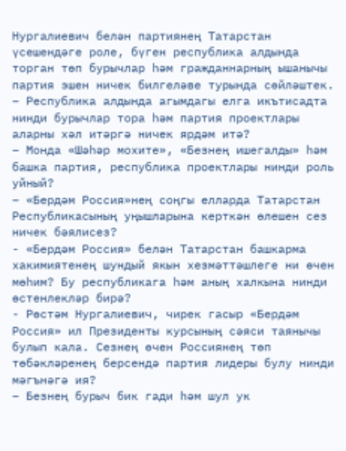Нургалиевич белән партиянең Татарстан үсешендәге роле, бүген республика алдында торган төп бурычлар һәм гражданнарның ышанычы партия эшен ничек билгеләве турында сөйләштек.
– Республика алдында агымдагы елга икътисадта нинди бурычлар тора һәм партия проектлары аларны хәл итәргә ничек ярдәм итә?
– Монда «Шәһәр мохите», «Безнең ишегалды» һәм башка партия, республика проектлары нинди роль уйный?
– «Бердәм Россия»нең соңгы елларда Татарстан Республикасының уңышларына керткән өлешен сез ничек бәялисез?
- «Бердәм Россия» белән Татарстан башкарма хакимиятенең шундый якын хезмәттәшлеге ни өчен мөһим? Бу республикага һәм аның халкына нинди өстенлекләр бирә?
- Рөстәм Нургалиевич, чирек гасыр «Бердәм Россия» ил Президенты курсының сәяси таянычы булып кала. Сезнең өчен Россиянең төп төбәкләренең берсендә партия лидеры булу нинди мәгънәгә ия?
– Безнең бурыч бик гади һәм шул ук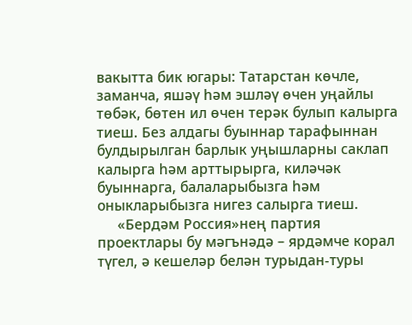вакытта бик югары: Татарстан көчле, заманча, яшәү һәм эшләү өчен уңайлы төбәк, бөтен ил өчен терәк булып калырга тиеш. Без алдагы буыннар тарафыннан булдырылган барлык уңышларны саклап калырга һәм арттырырга, киләчәк буыннарга, балаларыбызга һәм оныкларыбызга нигез салырга тиеш.
     «Бердәм Россия»нең партия проектлары бу мәгънәдә – ярдәмче корал түгел, ә кешеләр белән турыдан-туры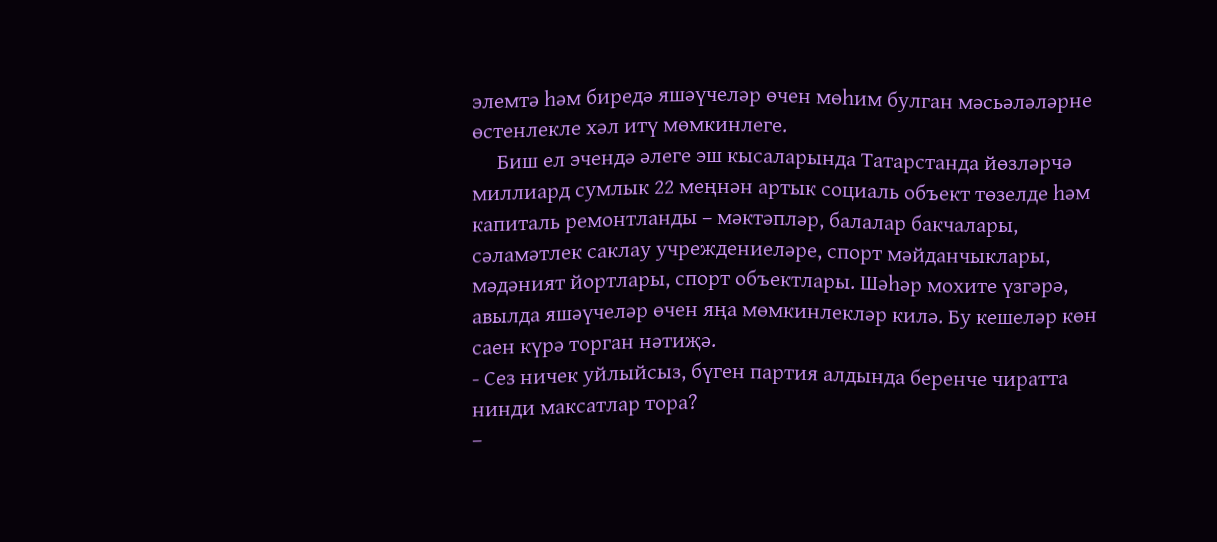элемтә һәм биредә яшәүчеләр өчен мөһим булган мәсьәләләрне өстенлекле хәл итү мөмкинлеге.
     Биш ел эчендә әлеге эш кысаларында Татарстанда йөзләрчә миллиард сумлык 22 меңнән артык социаль объект төзелде һәм капиталь ремонтланды – мәктәпләр, балалар бакчалары, сәламәтлек саклау учреждениеләре, спорт мәйданчыклары, мәдәният йортлары, спорт объектлары. Шәһәр мохите үзгәрә, авылда яшәүчеләр өчен яңа мөмкинлекләр килә. Бу кешеләр көн саен күрә торган нәтиҗә.
- Сез ничек уйлыйсыз, бүген партия алдында беренче чиратта нинди максатлар тора?
–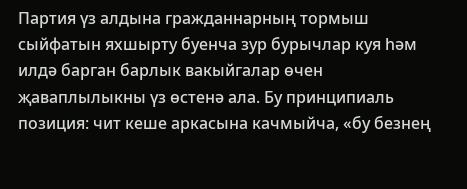Партия үз алдына гражданнарның тормыш сыйфатын яхшырту буенча зур бурычлар куя һәм илдә барган барлык вакыйгалар өчен җаваплылыкны үз өстенә ала. Бу принципиаль позиция: чит кеше аркасына качмыйча, «бу безнең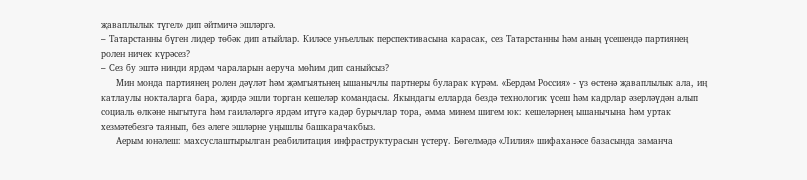җаваплылык түгел» дип әйтмичә эшләргә.
– Татарстанны бүген лидер төбәк дип атыйлар. Киләсе унъеллык перспективасына карасак, сез Татарстанны һәм аның үсешендә партиянең ролен ничек күрәсез?
– Сез бу эштә нинди ярдәм чараларын аеруча мөһим дип саныйсыз?
     Мин монда партиянең ролен дәүләт һәм җәмгыятьнең ышанычлы партнеры буларак күрәм. «Бердәм Россия» - үз өстенә җаваплылык ала, иң катлаулы нокталарга бара, җирдә эшли торган кешеләр командасы. Якындагы елларда бездә технологик үсеш һәм кадрлар әзерләүдән алып социаль өлкәне ныгытуга һәм гаиләләргә ярдәм итүгә кадәр бурычлар тора, әмма минем шигем юк: кешеләрнең ышанычына һәм уртак хезмәтебезгә таянып, без әлеге эшләрне уңышлы башкарачакбыз.
     Аерым юнәлеш: махсуслаштырылган реабилитация инфраструктурасын үстерү. Бөгелмәдә «Лилия» шифаханәсе базасында заманча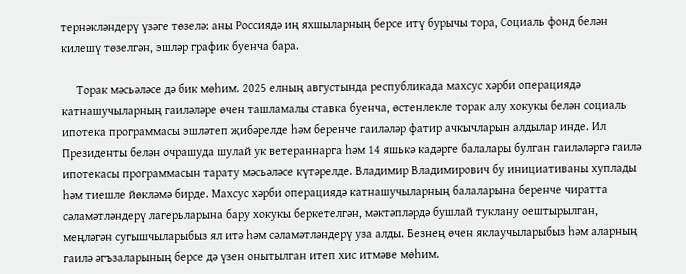тернәкләндерү үзәге төзелә: аны Россиядә иң яхшыларның берсе итү бурычы тора, Социаль фонд белән килешү төзелгән, эшләр график буенча бара.

     Торак мәсьәләсе дә бик мөһим. 2025 елның августында республикада махсус хәрби операциядә катнашучыларның гаиләләре өчен ташламалы ставка буенча, өстенлекле торак алу хокукы белән социаль ипотека программасы эшләтеп җибәрелде һәм беренче гаиләләр фатир ачкычларын алдылар инде. Ил Президенты белән очрашуда шулай ук ветераннарга һәм 14 яшькә кадәрге балалары булган гаиләләргә гаилә ипотекасы программасын тарату мәсьәләсе күтәрелде. Владимир Владимирович бу инициативаны хуплады һәм тиешле йөкләмә бирде. Махсус хәрби операциядә катнашучыларның балаларына беренче чиратта сәламәтләндерү лагерьларына бару хокукы беркетелгән, мәктәпләрдә бушлай туклану оештырылган, меңләгән сугышчыларыбыз ял итә һәм сәламәтләндерү уза алды. Безнең өчен яклаучыларыбыз һәм аларның гаилә әгъзаларының берсе дә үзен онытылган итеп хис итмәве мөһим.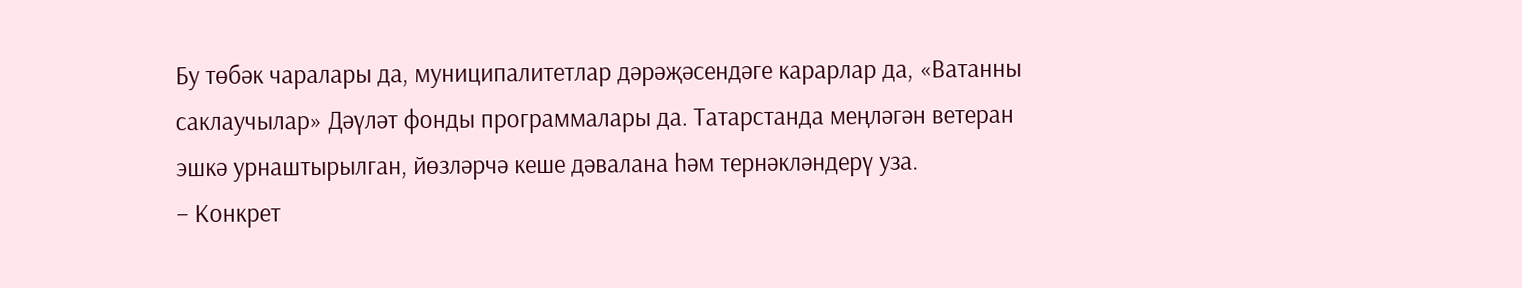Бу төбәк чаралары да, муниципалитетлар дәрәҗәсендәге карарлар да, «Ватанны саклаучылар» Дәүләт фонды программалары да. Татарстанда меңләгән ветеран эшкә урнаштырылган, йөзләрчә кеше дәвалана һәм тернәкләндерү уза.
– Конкрет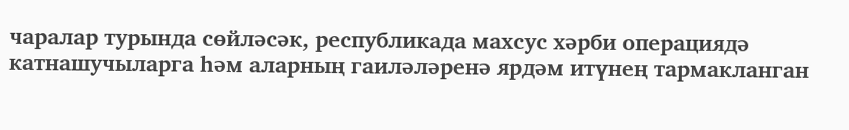чаралар турында сөйләсәк, республикада махсус хәрби операциядә катнашучыларга һәм аларның гаиләләренә ярдәм итүнең тармакланган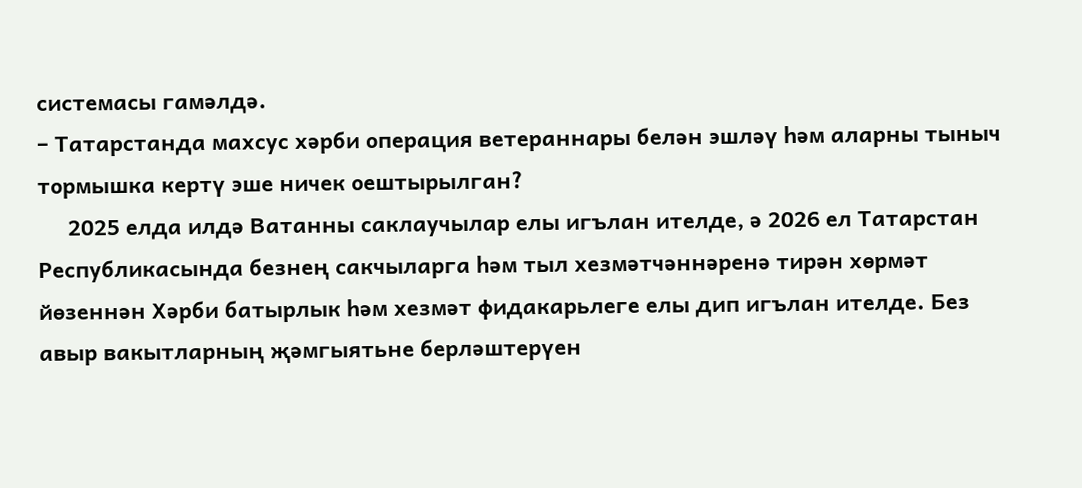системасы гамәлдә.
– Татарстанда махсус хәрби операция ветераннары белән эшләү һәм аларны тыныч тормышка кертү эше ничек оештырылган?
     2025 елда илдә Ватанны саклаучылар елы игълан ителде, ә 2026 ел Татарстан Республикасында безнең сакчыларга һәм тыл хезмәтчәннәренә тирән хөрмәт йөзеннән Хәрби батырлык һәм хезмәт фидакарьлеге елы дип игълан ителде. Без авыр вакытларның җәмгыятьне берләштерүен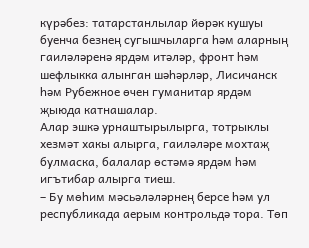күрәбез: татарстанлылар йөрәк кушуы буенча безнең сугышчыларга һәм аларның гаиләләренә ярдәм итәләр, фронт һәм шефлыкка алынган шәһәрләр, Лисичанск һәм Рубежное өчен гуманитар ярдәм җыюда катнашалар.
Алар эшкә урнаштырылырга, тотрыклы хезмәт хакы алырга, гаиләләре мохтаҗ булмаска, балалар өстәмә ярдәм һәм игътибар алырга тиеш.
– Бу мөһим мәсьәләләрнең берсе һәм ул республикада аерым контрольдә тора. Төп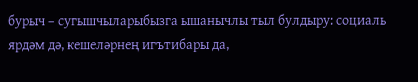бурыч – сугышчыларыбызга ышанычлы тыл булдыру: социаль ярдәм дә, кешеләрнең игътибары да,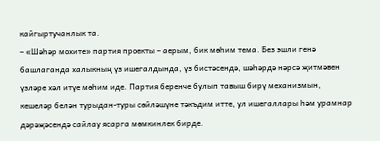кайгыртучанлык та.
– «Шәһәр мохите» партия проекты – аерым, бик мөһим тема. Без эшли генә башлаганда халыкның үз ишегалдында, үз бистәсендә, шәһәрдә нәрсә җитмәвен үзләре хәл итүе мөһим иде. Партия беренче булып тавыш бирү механизмын, кешеләр белән турыдан-туры сөйләшүне тәкъдим итте, ул ишегаллары һәм урамнар дәрәҗәсендә сайлау ясарга мөмкинлек бирде.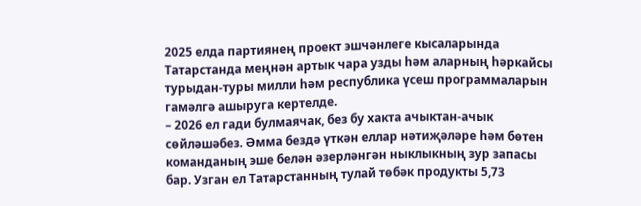2025 елда партиянең проект эшчәнлеге кысаларында Татарстанда меңнән артык чара узды һәм аларның һәркайсы турыдан-туры милли һәм республика үсеш программаларын гамәлгә ашыруга кертелде.
– 2026 ел гади булмаячак, без бу хакта ачыктан-ачык сөйләшәбез. Әмма бездә үткән еллар нәтиҗәләре һәм бөтен команданың эше белән әзерләнгән ныклыкның зур запасы бар. Узган ел Татарстанның тулай төбәк продукты 5,73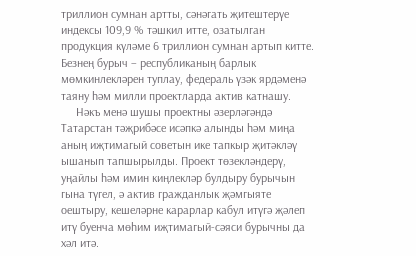триллион сумнан артты, сәнәгать җитештерүе индексы 109,9 % тәшкил итте, озатылган продукция күләме 6 триллион сумнан артып китте.
Безнең бурыч – республиканың барлык мөмкинлекләрен туплау, федераль үзәк ярдәменә таяну һәм милли проектларда актив катнашу.
     Нәкъ менә шушы проектны әзерләгәндә Татарстан тәҗрибәсе исәпкә алынды һәм миңа аның иҗтимагый советын ике тапкыр җитәкләү ышанып тапшырылды. Проект төзекләндерү, уңайлы һәм имин киңлекләр булдыру бурычын гына түгел, ә актив гражданлык җәмгыяте оештыру, кешеләрне карарлар кабул итүгә җәлеп итү буенча мөһим иҗтимагый-сәяси бурычны да хәл итә.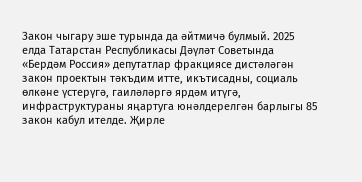Закон чыгару эше турында да әйтмичә булмый. 2025 елда Татарстан Республикасы Дәүләт Советында «Бердәм Россия» депутатлар фракциясе дистәләгән закон проектын тәкъдим итте, икътисадны, социаль өлкәне үстерүгә, гаиләләргә ярдәм итүгә, инфраструктураны яңартуга юнәлдерелгән барлыгы 85 закон кабул ителде. Җирле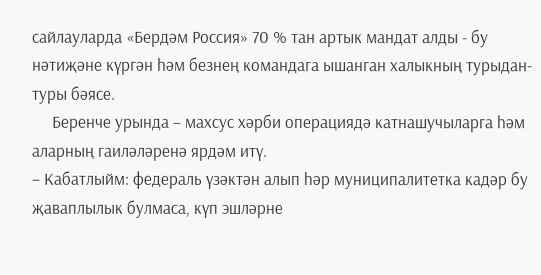сайлауларда «Бердәм Россия» 70 % тан артык мандат алды - бу нәтиҗәне күргән һәм безнең командага ышанган халыкның турыдан-туры бәясе.
     Беренче урында – махсус хәрби операциядә катнашучыларга һәм аларның гаиләләренә ярдәм итү.
– Кабатлыйм: федераль үзәктән алып һәр муниципалитетка кадәр бу җаваплылык булмаса, күп эшләрне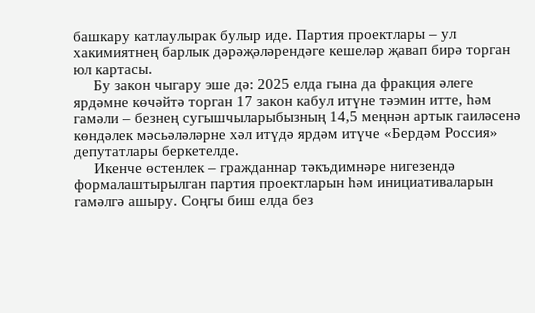башкару катлаулырак булыр иде. Партия проектлары – ул хакимиятнең барлык дәрәҗәләрендәге кешеләр җавап бирә торган юл картасы.
     Бу закон чыгару эше дә: 2025 елда гына да фракция әлеге ярдәмне көчәйтә торган 17 закон кабул итүне тәэмин итте, һәм гамәли – безнең сугышчыларыбызның 14,5 меңнән артык гаиләсенә көндәлек мәсьәләләрне хәл итүдә ярдәм итүче «Бердәм Россия» депутатлары беркетелде.
     Икенче өстенлек – гражданнар тәкъдимнәре нигезендә формалаштырылган партия проектларын һәм инициативаларын гамәлгә ашыру. Соңгы биш елда без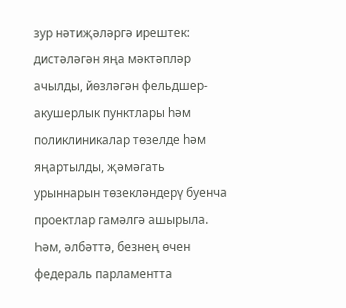зур нәтиҗәләргә ирештек: дистәләгән яңа мәктәпләр ачылды, йөзләгән фельдшер-акушерлык пунктлары һәм поликлиникалар төзелде һәм яңартылды, җәмәгать урыннарын төзекләндерү буенча проектлар гамәлгә ашырыла.
Һәм, әлбәттә, безнең өчен федераль парламентта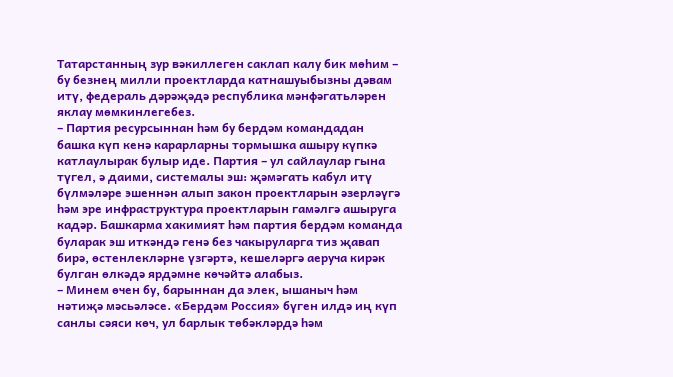Татарстанның зур вәкиллеген саклап калу бик мөһим – бу безнең милли проектларда катнашуыбызны дәвам итү, федераль дәрәҗәдә республика мәнфәгатьләрен яклау мөмкинлегебез.
– Партия ресурсыннан һәм бу бердәм командадан башка күп кенә карарларны тормышка ашыру күпкә катлаулырак булыр иде. Партия – ул сайлаулар гына түгел, ә даими, системалы эш: җәмәгать кабул итү бүлмәләре эшеннән алып закон проектларын әзерләүгә һәм эре инфраструктура проектларын гамәлгә ашыруга кадәр. Башкарма хакимият һәм партия бердәм команда буларак эш иткәндә генә без чакыруларга тиз җавап бирә, өстенлекләрне үзгәртә, кешеләргә аеруча кирәк булган өлкәдә ярдәмне көчәйтә алабыз.
– Минем өчен бу, барыннан да элек, ышаныч һәм нәтиҗә мәсьәләсе. «Бердәм Россия» бүген илдә иң күп санлы сәяси көч, ул барлык төбәкләрдә һәм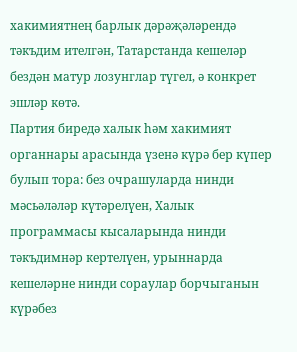хакимиятнең барлык дәрәҗәләрендә тәкъдим ителгән, Татарстанда кешеләр бездән матур лозунглар түгел, ә конкрет эшләр көтә.
Партия биредә халык һәм хакимият органнары арасында үзенә күрә бер күпер булып тора: без очрашуларда нинди мәсьәләләр күтәрелүен, Халык программасы кысаларында нинди тәкъдимнәр кертелүен, урыннарда кешеләрне нинди сораулар борчыганын күрәбез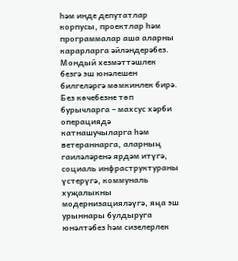һәм инде депутатлар корпусы, проектлар һәм программалар аша аларны карарларга әйләндерәбез.
Мондый хезмәттәшлек безгә эш юнәлешен билгеләргә мөмкинлек бирә. Без көчебезне төп бурычларга – махсус хәрби операциядә катнашучыларга һәм ветераннарга, аларның гаиләләренә ярдәм итүгә, социаль инфраструктураны үстерүгә, коммуналь хуҗалыкны модернизацияләүгә, яңа эш урыннары булдыруга юнәлтәбез һәм сизелерлек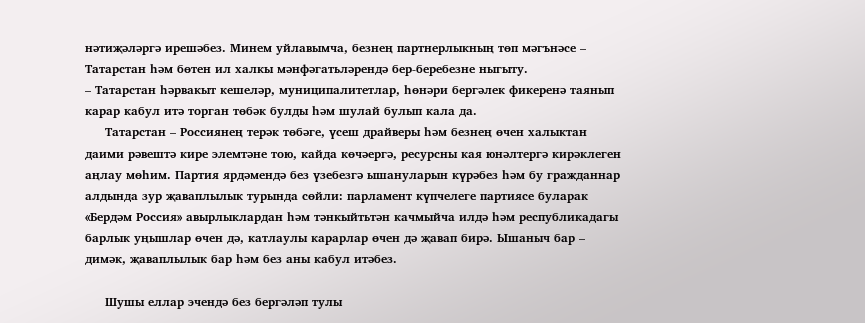нәтиҗәләргә ирешәбез. Минем уйлавымча, безнең партнерлыкның төп мәгънәсе – Татарстан һәм бөтен ил халкы мәнфәгатьләрендә бер-беребезне ныгыту.
– Татарстан һәрвакыт кешеләр, муниципалитетлар, һөнәри бергәлек фикеренә таянып карар кабул итә торган төбәк булды һәм шулай булып кала да.
     Татарстан – Россиянең терәк төбәге, үсеш драйверы һәм безнең өчен халыктан даими рәвештә кире элемтәне тою, кайда көчәергә, ресурсны кая юнәлтергә кирәклеген аңлау мөһим. Партия ярдәмендә без үзебезгә ышануларын күрәбез һәм бу гражданнар алдында зур җаваплылык турында сөйли: парламент күпчелеге партиясе буларак «Бердәм Россия» авырлыклардан һәм тәнкыйтьтән качмыйча илдә һәм республикадагы барлык уңышлар өчен дә, катлаулы карарлар өчен дә җавап бирә. Ышаныч бар – димәк, җаваплылык бар һәм без аны кабул итәбез.

     Шушы еллар эчендә без бергәләп тулы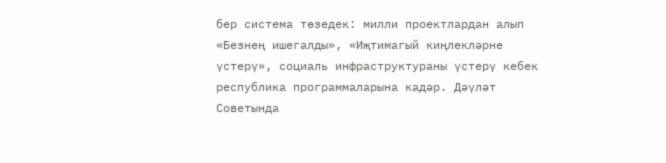бер система төзедек: милли проектлардан алып «Безнең ишегалды», «Иҗтимагый киңлекләрне үстерү», социаль инфраструктураны үстерү кебек республика программаларына кадәр. Дәүләт Советында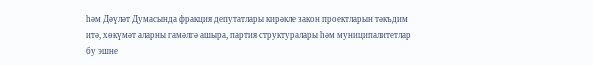һәм Дәүләт Думасында фракция депутатлары кирәкле закон проектларын тәкъдим итә, хөкүмәт аларны гамәлгә ашыра, партия структуралары һәм муниципалитетлар бу эшне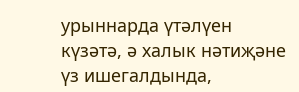урыннарда үтәлүен күзәтә, ә халык нәтиҗәне үз ишегалдында,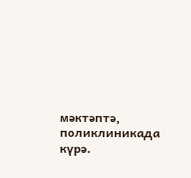мәктәптә, поликлиникада күрә.